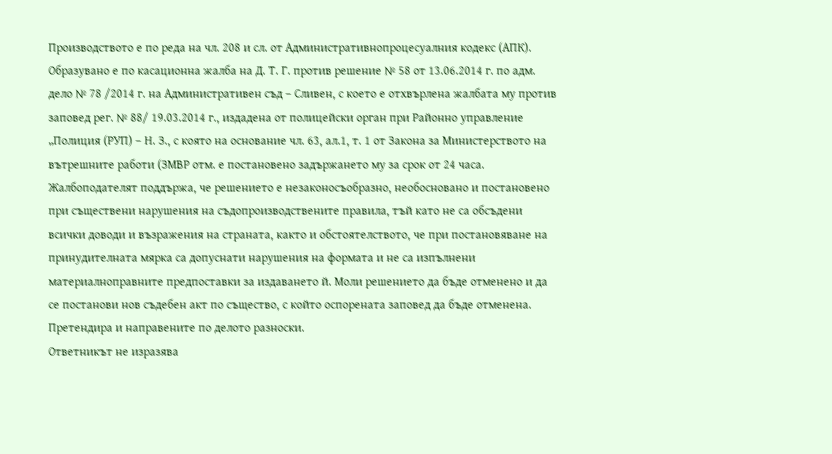Производството е по реда на чл. 208 и сл. от Административнопроцесуалния кодекс (АПК).
Образувано е по касационна жалба на Д. Т. Г. против решение № 58 от 13.06.2014 г. по адм. дело № 78 /2014 г. на Административен съд – Сливен, с което е отхвърлена жалбата му против заповед рег. № 88/ 19.03.2014 г., издадена от полицейски орган при Районно управление „Полиция (РУП) – Н. З., с която на основание чл. 63, ал.1, т. 1 от Закона за Министерството на вътрешните работи (ЗМВР отм. е постановено задържането му за срок от 24 часа. Жалбоподателят поддържа, че решението е незаконосъобразно, необосновано и постановено при съществени нарушения на съдопроизводствените правила, тъй като не са обсъдени всички доводи и възражения на страната, както и обстоятелството, че при постановяване на принудителната мярка са допуснати нарушения на формата и не са изпълнени материалноправните предпоставки за издаването й. Моли решението да бъде отменено и да се постанови нов съдебен акт по същество, с който оспорената заповед да бъде отменена. Претендира и направените по делото разноски.
Ответникът не изразява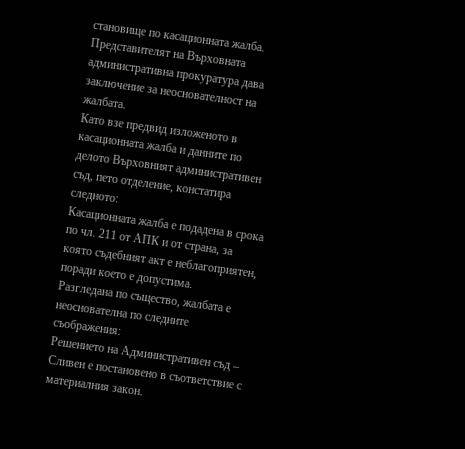становище по касационната жалба.
Представителят на Върховната административна прокуратура дава заключение за неоснователност на жалбата.
Като взе предвид изложеното в касационната жалба и данните по делото Върховният административен съд, пето отделение, констатира следното:
Касационната жалба е подадена в срока по чл. 211 от АПК и от страна, за която съдебният акт е неблагоприятен, поради което е допустима.
Разгледана по същество, жалбата е неоснователна по следните съображения:
Решението на Административен съд – Сливен е постановено в съответствие с материалния закон.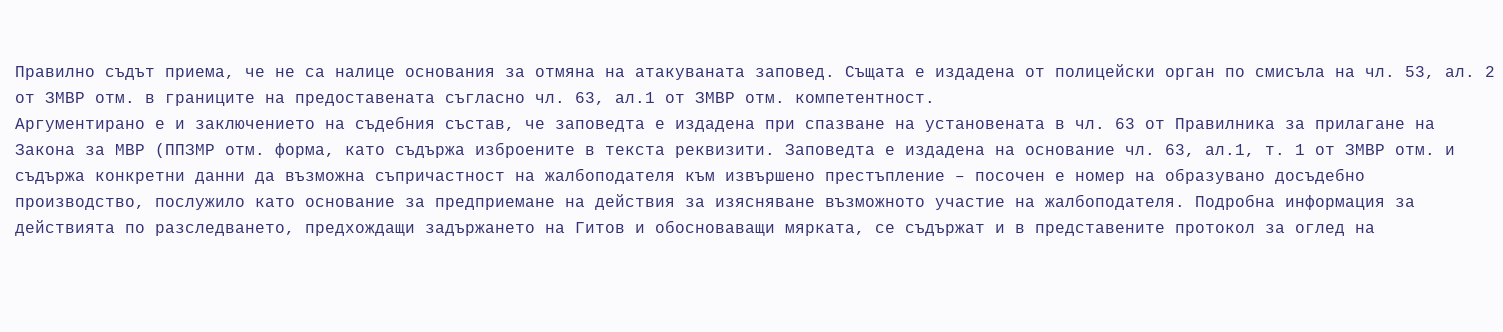Правилно съдът приема, че не са налице основания за отмяна на атакуваната заповед. Същата е издадена от полицейски орган по смисъла на чл. 53, ал. 2 от ЗМВР отм. в границите на предоставената съгласно чл. 63, ал.1 от ЗМВР отм. компетентност.
Аргументирано е и заключението на съдебния състав, че заповедта е издадена при спазване на установената в чл. 63 от Правилника за прилагане на Закона за МВР (ППЗМР отм. форма, като съдържа изброените в текста реквизити. Заповедта е издадена на основание чл. 63, ал.1, т. 1 от ЗМВР отм. и съдържа конкретни данни да възможна съпричастност на жалбоподателя към извършено престъпление – посочен е номер на образувано досъдебно производство, послужило като основание за предприемане на действия за изясняване възможното участие на жалбоподателя. Подробна информация за действията по разследването, предхождащи задържането на Гитов и обосноваващи мярката, се съдържат и в представените протокол за оглед на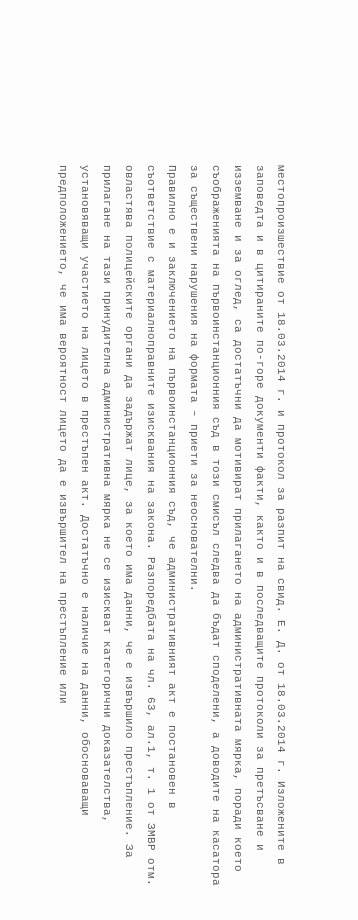местопроизшествие от 18.03.2014 г. и протокол за разпит на свид. Е. Д. от 18.03.2014 г. Изложените в заповедта и в цитираните по-горе документи факти, както и в последващите протоколи за претъсване и изземване и за оглед, са достатъчни да мотивират прилагането на административната мярка, поради което съображенията на първоинстанционния съд в този смисъл следва да бъдат споделени, а доводите на касатора за съществени нарушения на формата – приети за неоснователни.
Правилно е и заключението на първоинстанционния съд, че административният акт е постановен в съответствие с материалноправните изисквания на закона. Разпоредбата на чл. 63, ал.1, т. 1 от ЗМВР отм. овластява полицейските органи да задържат лице, за което има данни, че е извършило престъпление. За прилагане на тази принудителна административна мярка не се изискват категорични доказателства, установяващи участието на лицето в престъпен акт. Достатъчно е наличие на данни, обосноваващи предположението, че има вероятност лицето да е извършител на престъпление или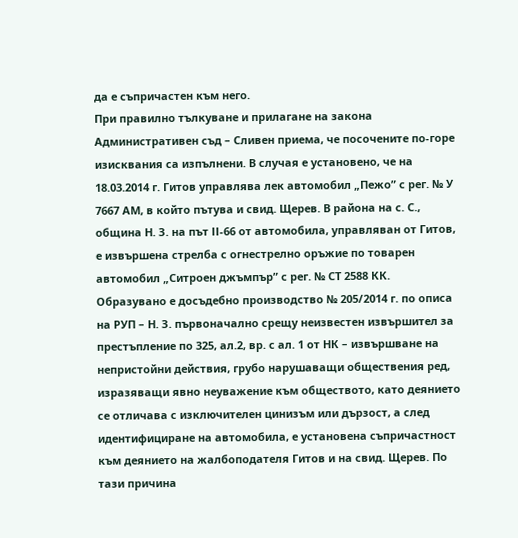да е съпричастен към него.
При правилно тълкуване и прилагане на закона Административен съд – Сливен приема, че посочените по-горе изисквания са изпълнени. В случая е установено, че на 18.03.2014 г. Гитов управлява лек автомобил „Пежо” с рег. № У 7667 АМ, в който пътува и свид. Щерев. В района на с. С., община Н. З. на път ІІ-66 от автомобила, управляван от Гитов, е извършена стрелба с огнестрелно оръжие по товарен автомобил „Ситроен джъмпър” с рег. № СТ 2588 КК. Образувано е досъдебно производство № 205/2014 г. по описа на РУП – Н. З. първоначално срещу неизвестен извършител за престъпление по 325, ал.2, вр. с ал. 1 от НК – извършване на непристойни действия, грубо нарушаващи обществения ред, изразяващи явно неуважение към обществото, като деянието се отличава с изключителен цинизъм или дързост, а след идентифициране на автомобила, е установена съпричастност към деянието на жалбоподателя Гитов и на свид. Щерев. По тази причина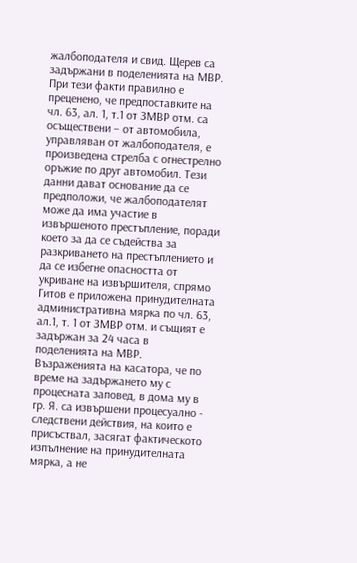жалбоподателя и свид. Щерев са задържани в поделенията на МВР.
При тези факти правилно е преценено, че предпоставките на чл. 63, ал. 1, т.1 от ЗМВР отм. са осъществени – от автомобила, управляван от жалбоподателя, е произведена стрелба с огнестрелно оръжие по друг автомобил. Тези данни дават основание да се предположи, че жалбоподателят може да има участие в извършеното престъпление, поради което за да се съдейства за разкриването на престъплението и да се избегне опасността от укриване на извършителя, спрямо Гитов е приложена принудителната административна мярка по чл. 63, ал.1, т. 1 от ЗМВР отм. и същият е задържан за 24 часа в поделенията на МВР.
Възраженията на касатора, че по време на задържането му с процесната заповед, в дома му в гр. Я. са извършени процесуално - следствени действия, на които е присъствал, засягат фактическото изпълнение на принудителната мярка, а не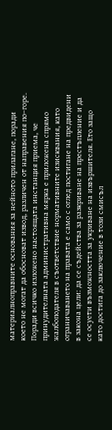материалноправните основания за нейното прилагане, поради което не могат да обосноват извод, различен от направения по–горе.
Поради всичко изложено настоящата инстанция приема, че принудителната административна мярка е приложена спрямо жалбоподателя в съответствие нормативните изисквания, като ограничаването на правата е само с оглед постигане на предвидени в закона цели: да се съдейства за разкриване на престъпление и да се осуети възможността за укриване на извършителя. Ето защо като достига до заключение в този смисъл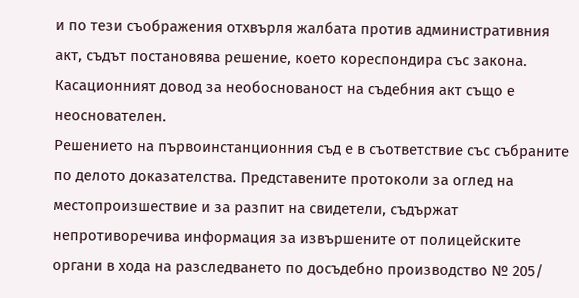и по тези съображения отхвърля жалбата против административния акт, съдът постановява решение, което кореспондира със закона.
Касационният довод за необоснованост на съдебния акт също е неоснователен.
Решението на първоинстанционния съд е в съответствие със събраните по делото доказателства. Представените протоколи за оглед на местопроизшествие и за разпит на свидетели, съдържат непротиворечива информация за извършените от полицейските органи в хода на разследването по досъдебно производство № 205/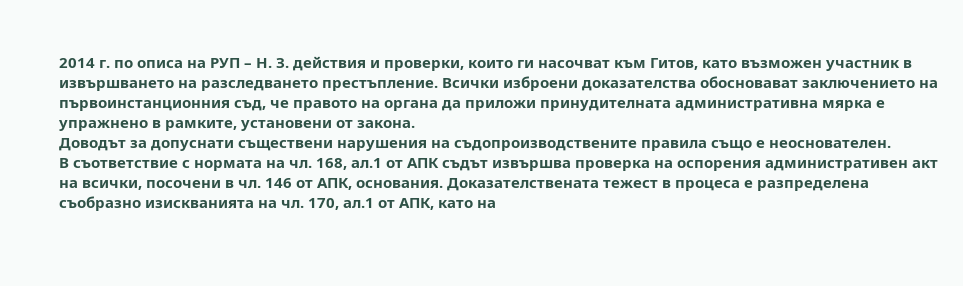2014 г. по описа на РУП – Н. З. действия и проверки, които ги насочват към Гитов, като възможен участник в извършването на разследването престъпление. Всички изброени доказателства обосновават заключението на първоинстанционния съд, че правото на органа да приложи принудителната административна мярка е упражнено в рамките, установени от закона.
Доводът за допуснати съществени нарушения на съдопроизводствените правила също е неоснователен.
В съответствие с нормата на чл. 168, ал.1 от АПК съдът извършва проверка на оспорения административен акт на всички, посочени в чл. 146 от АПК, основания. Доказателствената тежест в процеса е разпределена съобразно изискванията на чл. 170, ал.1 от АПК, като на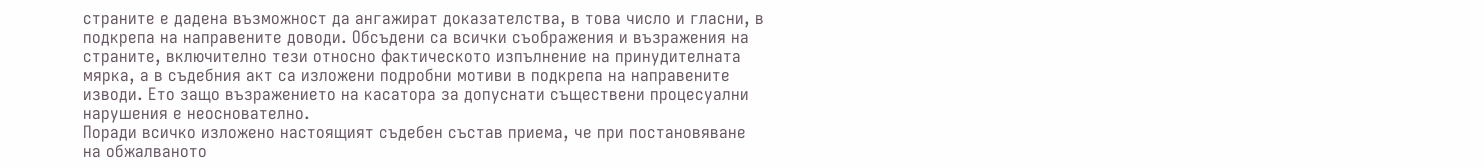страните е дадена възможност да ангажират доказателства, в това число и гласни, в подкрепа на направените доводи. Обсъдени са всички съображения и възражения на страните, включително тези относно фактическото изпълнение на принудителната мярка, а в съдебния акт са изложени подробни мотиви в подкрепа на направените изводи. Ето защо възражението на касатора за допуснати съществени процесуални нарушения е неоснователно.
Поради всичко изложено настоящият съдебен състав приема, че при постановяване на обжалваното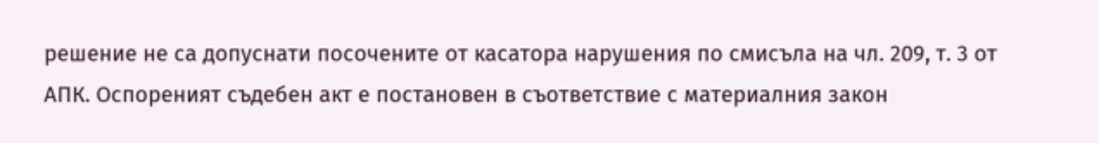решение не са допуснати посочените от касатора нарушения по смисъла на чл. 209, т. 3 от АПК. Оспореният съдебен акт е постановен в съответствие с материалния закон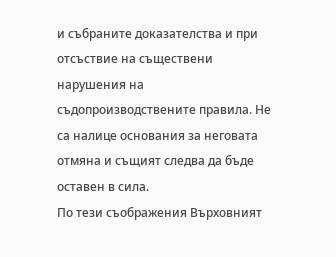и събраните доказателства и при отсъствие на съществени нарушения на съдопроизводствените правила. Не са налице основания за неговата отмяна и същият следва да бъде оставен в сила.
По тези съображения Върховният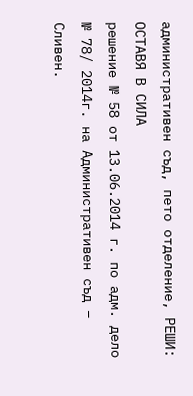административен съд, пето отделение, РЕШИ: ОСТАВЯ В СИЛА
решение № 58 от 13.06.2014 г. по адм. дело № 78/ 2014г. на Административен съд – Сливен.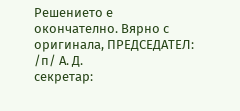Решението е окончателно. Вярно с оригинала, ПРЕДСЕДАТЕЛ: /п/ А. Д.
секретар: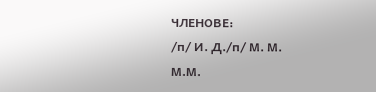ЧЛЕНОВЕ:
/п/ И. Д./п/ М. М.
М.М.